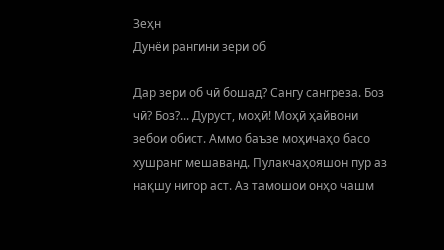Зеҳн
Дунёи рангини зери об

Дар зери об чӣ бошад? Сангу сангреза. Боз чӣ? Боз?... Дуруст, моҳӣ! Моҳӣ ҳайвони зебои обист. Аммо баъзе моҳичаҳо басо хушранг мешаванд. Пулакчаҳояшон пур аз нақшу нигор аст. Аз тамошои онҳо чашм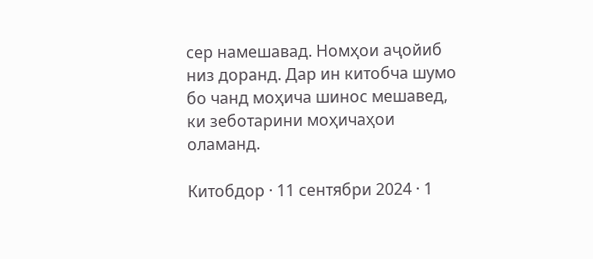сер намешавад. Номҳои аҷойиб низ доранд. Дар ин китобча шумо бо чанд моҳича шинос мешавед, ки зеботарини моҳичаҳои оламанд.

Китобдор · 11 сентябри 2024 · 1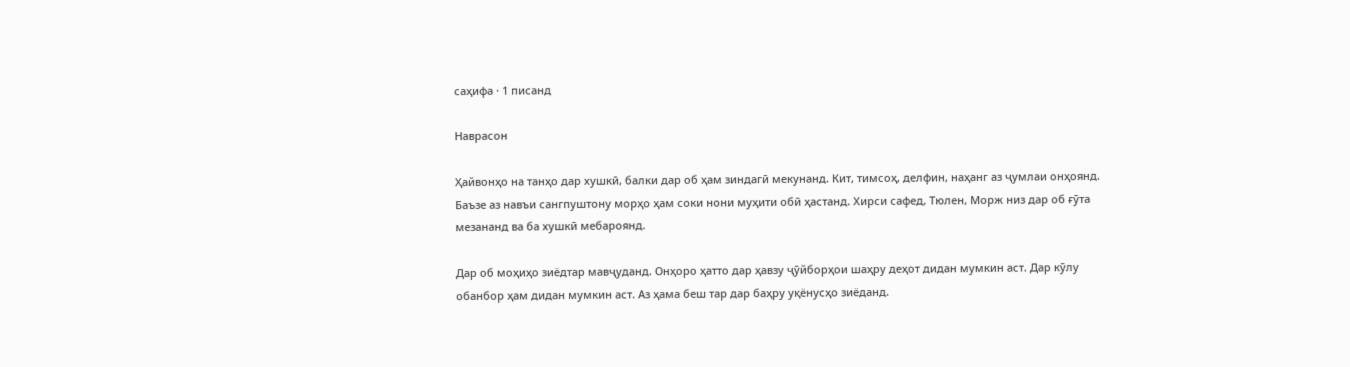саҳифа · 1 писанд

Наврасон

Ҳайвонҳо на танҳо дар хушкӣ, балки дар об ҳам зиндагӣ мекунанд. Кит, тимсоҳ, делфин, наҳанг аз ҷумлаи онҳоянд. Баъзе аз навъи сангпуштону морҳо ҳам соки нони муҳити обӣ ҳастанд. Хирси сафед, Тюлен, Морж низ дар об ғӯта мезананд ва ба хушкӣ мебароянд.

Дар об моҳиҳо зиёдтар мавҷуданд. Онҳоро ҳатто дар ҳавзу ҷӯйборҳои шаҳру деҳот дидан мумкин аст. Дар кӯлу обанбор ҳам дидан мумкин аст. Аз ҳама беш тар дар баҳру уқёнусҳо зиёданд.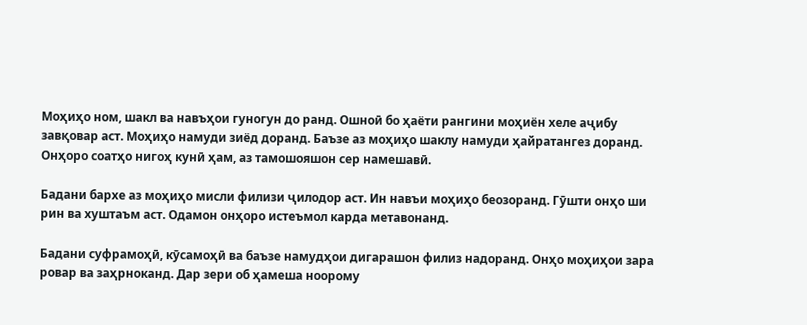Моҳиҳо ном, шакл ва навъҳои гуногун до ранд. Ошноӣ бо ҳаёти рангини моҳиён хеле аҷибу завқовар аст. Моҳиҳо намуди зиёд доранд. Баъзе аз моҳиҳо шаклу намуди ҳайратангез доранд. Онҳоро соатҳо нигоҳ кунӣ ҳам, аз тамошояшон сер намешавӣ.

Бадани бархе аз моҳиҳо мисли филизи ҷилодор аст. Ин навъи моҳиҳо беозоранд. Гӯшти онҳо ши рин ва хуштаъм аст. Одамон онҳоро истеъмол карда метавонанд.

Бадани суфрамоҳӣ, кӯсамоҳӣ ва баъзе намудҳои дигарашон филиз надоранд. Онҳо моҳиҳои зара ровар ва заҳрноканд. Дар зери об ҳамеша ноорому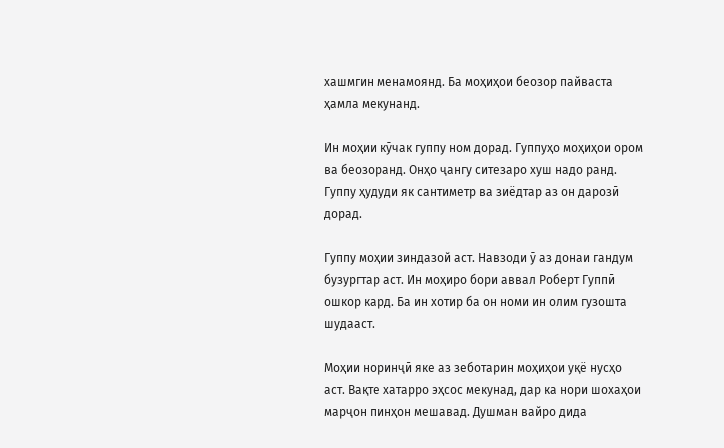хашмгин менамоянд. Ба моҳиҳои беозор пайваста ҳамла мекунанд.

Ин моҳии кӯчак гуппу ном дорад. Гуппуҳо моҳиҳои ором ва беозоранд. Онҳо ҷангу ситезаро хуш надо ранд. Гуппу ҳудуди як сантиметр ва зиёдтар аз он дарозӣ дорад.

Гуппу моҳии зиндазой аст. Навзоди ӯ аз донаи гандум бузургтар аст. Ин моҳиро бори аввал Роберт Гуппӣ ошкор кард. Ба ин хотир ба он номи ин олим гузошта шудааст.

Моҳии норинҷӣ яке аз зеботарин моҳиҳои уқё нусҳо аст. Вақте хатарро эҳсос мекунад, дар ка нори шохаҳои марҷон пинҳон мешавад. Душман вайро дида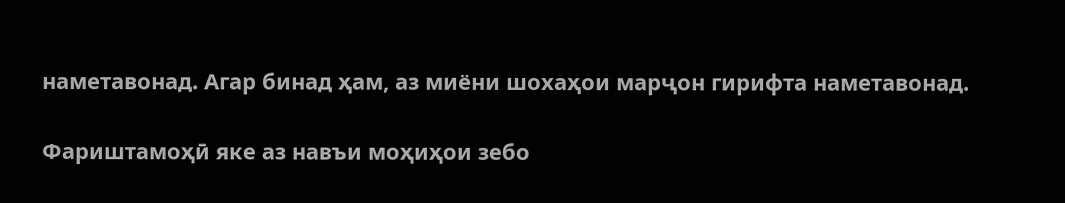наметавонад. Агар бинад ҳам, аз миёни шохаҳои марҷон гирифта наметавонад.

Фариштамоҳӣ яке аз навъи моҳиҳои зебо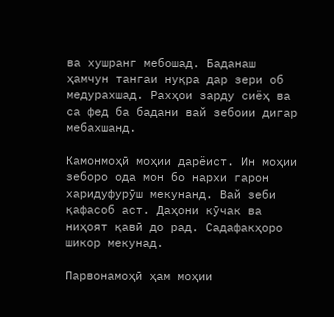ва хушранг мебошад. Баданаш ҳамчун тангаи нуқра дар зери об медурахшад. Рахҳои зарду сиёҳ ва са фед ба бадани вай зебоии дигар мебахшанд.

Камонмоҳӣ моҳии дарёист. Ин моҳии зеборо ода мон бо нархи гарон харидуфурӯш мекунанд. Вай зеби қафасоб аст. Даҳони кӯчак ва ниҳоят қавӣ до рад. Садафакҳоро шикор мекунад.

Парвонамоҳӣ ҳам моҳии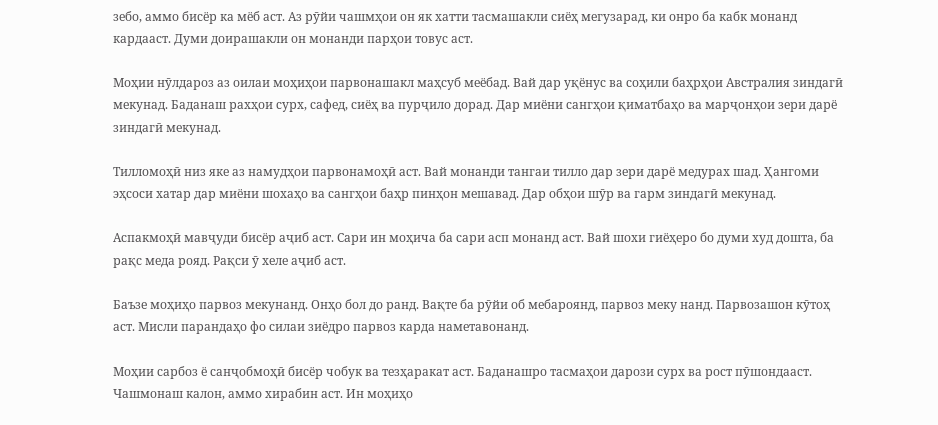зебо, аммо бисёр ка мёб аст. Аз рӯйи чашмҳои он як хатти тасмашакли сиёҳ мегузарад, ки онро ба кабк монанд кардааст. Думи доирашакли он монанди парҳои товус аст.

Моҳии нӯлдароз аз оилаи моҳиҳои парвонашакл маҳсуб меёбад. Вай дар уқёнус ва соҳили баҳрҳои Австралия зиндагӣ мекунад. Баданаш рахҳои сурх, сафед, сиёҳ ва пурҷило дорад. Дар миёни сангҳои қиматбаҳо ва марҷонҳои зери дарё зиндагӣ мекунад.

Тилломоҳӣ низ яке аз намудҳои парвонамоҳӣ аст. Вай монанди тангаи тилло дар зери дарё медурах шад. Ҳангоми эҳсоси хатар дар миёни шохаҳо ва сангҳои баҳр пинҳон мешавад. Дар обҳои шӯр ва гарм зиндагӣ мекунад.

Аспакмоҳӣ мавҷуди бисёр аҷиб аст. Сари ин моҳича ба сари асп монанд аст. Вай шохи гиёҳеро бо думи худ дошта, ба рақс меда рояд. Рақси ӯ хеле аҷиб аст.

Баъзе моҳиҳо парвоз мекунанд. Онҳо бол до ранд. Вақте ба рӯйи об мебароянд, парвоз меку нанд. Парвозашон кӯтоҳ аст. Мисли парандаҳо фо силаи зиёдро парвоз карда наметавонанд.

Моҳии сарбоз ё санҷобмоҳӣ бисёр чобук ва тезҳаракат аст. Баданашро тасмаҳои дарози сурх ва рост пӯшондааст. Чашмонаш калон, аммо хирабин аст. Ин моҳиҳо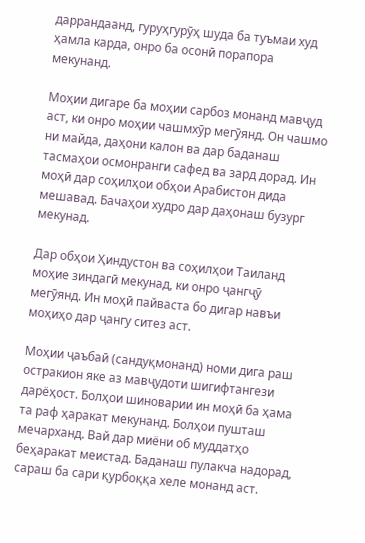даррандаанд, гуруҳгурӯҳ шуда ба туъмаи худ ҳамла карда, онро ба осонӣ порапора мекунанд.

Моҳии дигаре ба моҳии сарбоз монанд мавҷуд аст, ки онро моҳии чашмхӯр мегӯянд. Он чашмо ни майда, даҳони калон ва дар баданаш тасмаҳои осмонранги сафед ва зард дорад. Ин моҳӣ дар соҳилҳои обҳои Арабистон дида мешавад. Бачаҳои худро дар даҳонаш бузург мекунад.

Дар обҳои Ҳиндустон ва соҳилҳои Таиланд моҳие зиндагӣ мекунад, ки онро ҷангҷӯ мегӯянд. Ин моҳӣ пайваста бо дигар навъи моҳиҳо дар ҷангу ситез аст.

Моҳии ҷаъбаӣ (сандуқмонанд) номи дига раш остракион яке аз мавҷудоти шигифтангези дарёҳост. Болҳои шиноварии ин моҳӣ ба ҳама та раф ҳаракат мекунанд. Болҳои пушташ мечарханд. Вай дар миёни об муддатҳо беҳаракат меистад. Баданаш пулакча надорад, сараш ба сари қурбоққа хеле монанд аст.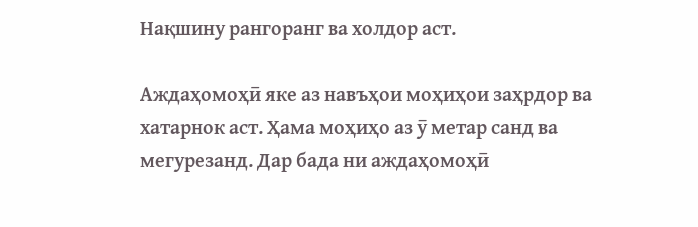Нақшину рангоранг ва холдор аст.

Аждаҳомоҳӣ яке аз навъҳои моҳиҳои заҳрдор ва хатарнок аст. Ҳама моҳиҳо аз ӯ метар санд ва мегурезанд. Дар бада ни аждаҳомоҳӣ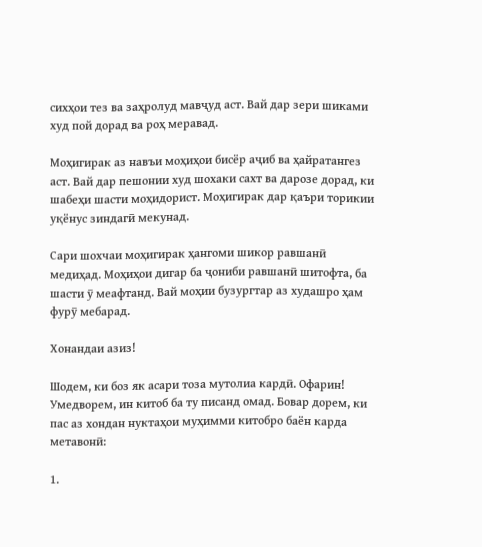сихҳои тез ва заҳролуд мавҷуд аст. Вай дар зери шиками худ пой дорад ва роҳ меравад.

Моҳигирак аз навъи моҳиҳои бисёр аҷиб ва ҳайратангез аст. Вай дар пешонии худ шохаки сахт ва дарозе дорад, ки шабеҳи шасти моҳидорист. Моҳигирак дар қаъри торикии уқёнус зиндагӣ мекунад.

Сари шохчаи моҳигирак ҳангоми шикор равшанӣ медиҳад. Моҳиҳои дигар ба ҷониби равшанӣ шитофта, ба шасти ӯ меафтанд. Вай моҳии бузургтар аз худашро ҳам фурӯ мебарад.

Хонандаи азиз!

Шодем, ки боз як асари тоза мутолиа кардӣ. Офарин! Умедворем, ин китоб ба ту писанд омад. Бовар дорем, ки пас аз хондан нуктаҳои муҳимми китобро баён карда метавонӣ:

1.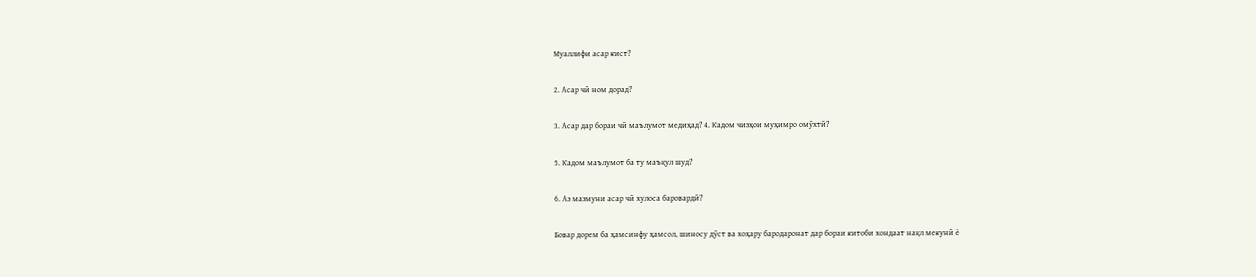Муаллифи асар кист?

2. Асар чӣ ном дорад?

3. Асар дар бораи чӣ маълумот медиҳад? 4. Кадом чизҳои муҳимро омӯхтӣ?

5. Кадом маълумот ба ту маъқул шуд?

6. Аз мазмуни асар чӣ хулоса баровардӣ?

Бовар дорем ба ҳамсинфу ҳамсол, шиносу дӯст ва хоҳару бародаронат дар бораи китоби хондаат нақл мекунӣ ё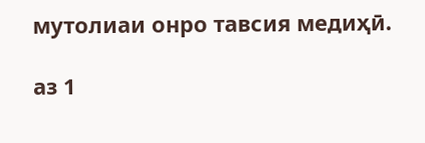мутолиаи онро тавсия медиҳӣ.

аз 1